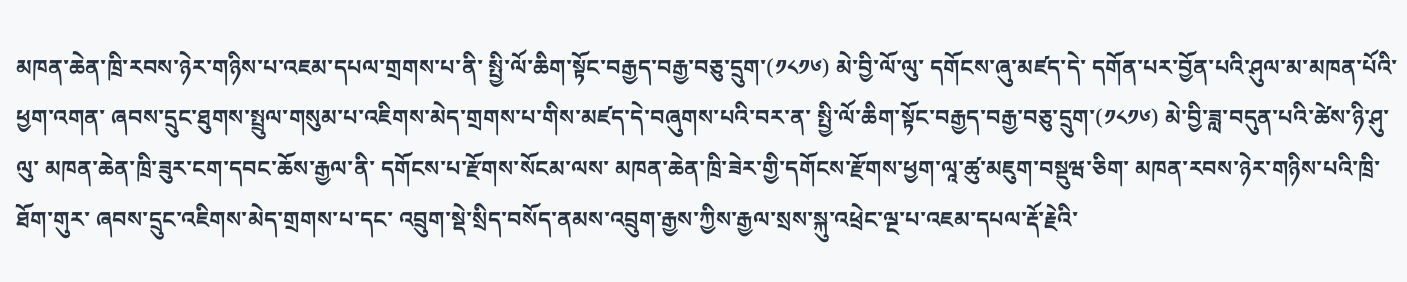མཁན་ཆེན་ཁྲི་རབས་ཉེར་གཉིས་པ་འཇམ་དཔལ་གྲགས་པ་ནི་ སྤྱི་ལོ་ཆིག་སྟོང་བརྒྱད་བརྒྱ་བཅུ་དྲུག་(༡༨༡༦) མེ་བྱི་ལོ་ལུ་ དགོངས་ཞུ་མཛད་དེ་ དགོན་པར་བྱོན་པའི་ཤུལ་མ་མཁན་པོའི་ཕྱག་འགན་ ཞབས་དྲུང་ཐུགས་སྤྲུལ་གསུམ་པ་འཇིགས་མེད་གྲགས་པ་གིས་མཛད་དེ་བཞུགས་པའི་བར་ན་ སྤྱི་ལོ་ཆིག་སྟོང་བརྒྱད་བརྒྱ་བཅུ་དྲུག་(༡༨༡༦) མེ་བྱི་ཟླ་བདུན་པའི་ཚེས་ཉི་ཤུ་ལུ་ མཁན་ཆེན་ཁྲི་ཟུར་ངག་དབང་ཆོས་རྒྱལ་ནི་ དགོངས་པ་རྫོགས་སོངམ་ལས་ མཁན་ཆེན་ཁྲི་ཟེར་གྱི་དགོངས་རྫོགས་ཕྱག་ལཱ་ཚུ་མཇུག་བསྡུཝ་ཅིག་ མཁན་རབས་ཉེར་གཉིས་པའི་ཁྲི་ཐོག་གུར་ ཞབས་དྲུང་འཇིགས་མེད་གྲགས་པ་དང་ འབྲུག་སྡེ་སྲིད་བསོད་ནམས་འབྲུག་རྒྱས་ཀྱིས་རྒྱལ་སྲས་སྐུ་འཕྲེང་ལྔ་པ་འཇམ་དཔལ་རྡོ་རྗེའི་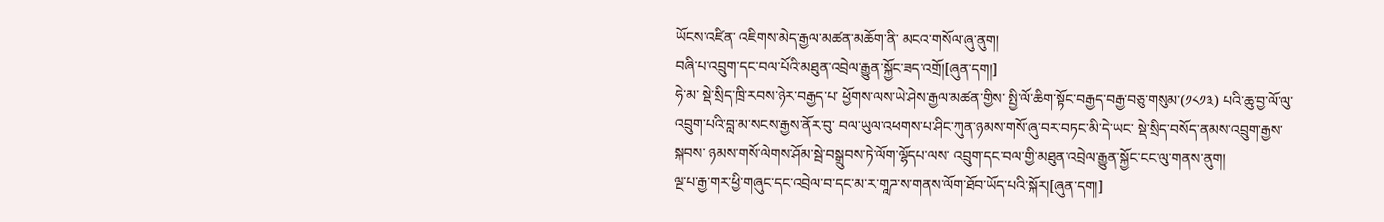ཡོངས་འཛིན་ འཇིགས་མེད་རྒྱལ་མཚན་མཆོག་ནི་ མངའ་གསོལ་ཞུ་ནུག།
བཞི་པ་འབྲུག་དང་བལ་པོའི་མཐུན་འབྲེལ་རྒྱུན་སྐྱོང་ཟད་འགྲོ།[ཞུན་དག།]
ཧེ་མ་ སྡེ་སྲིད་ཁྲི་རབས་ཉེར་བརྒྱད་པ་ ཕྱོགས་ལས་ཡེ་ཤེས་རྒྱལ་མཚན་གྱིས་ སྤྱི་ལོ་ཆིག་སྟོང་བརྒྱད་བརྒྱ་བཅུ་གསུམ་(༡༨༡༣) པའི་ཆུ་བྱ་ལོ་ལུ་ འབྲུག་པའི་བླ་མ་སངས་རྒྱས་ནོར་བུ་ བལ་ཡུལ་འཕགས་པ་ཤིང་ཀུན་ཉམས་གསོ་ཞུ་བར་བཏང་མི་དེ་ཡང་ སྡེ་སྲིད་བསོད་ནམས་འབྲུག་རྒྱས་སྐབས་ ཉམས་གསོ་ལེགས་ཤོམ་སྦེ་བསྒྲུབས་ཏེ་ལོག་ལྷོདཔ་ལས་ འབྲུག་དང་བལ་གྱི་མཐུན་འབྲེལ་རྒྱུན་སྐྱོང་ངང་ལུ་གནས་ནུག།
ལྔ་པ་རྒྱ་གར་ཕྱི་གཞུང་དང་འབྲེལ་བ་དང་མ་ར་གཱཌ་ས་གནས་ལོག་ཐོབ་ཡོད་པའི་སྐོར།[ཞུན་དག།]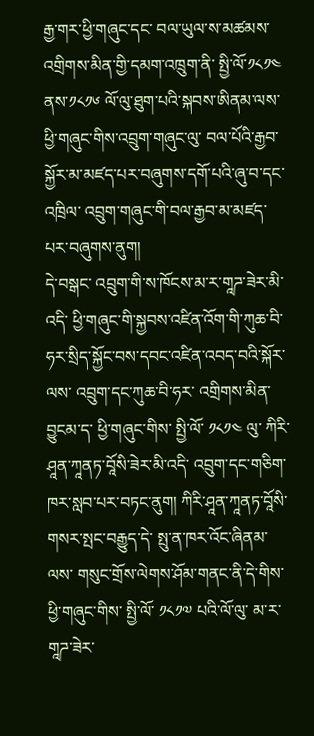རྒྱ་གར་ཕྱི་གཞུང་དང་ བལ་ཡུལ་ས་མཚམས་འགྲིགས་མིན་གྱི་དམག་འཁྲུག་ནི་ སྤྱི་ལོ་༡༨༡༤ ནས་༡༨༡༦ ལོ་ལུ་ཐུག་པའི་སྐབས་ཨིནམ་ལས་ ཕྱི་གཞུང་གིས་འབྲུག་གཞུང་ལུ་ བལ་པོའི་རྒྱབ་སྐྱོར་མ་མཛད་པར་བཞུགས་དགོ་པའི་ཞུ་བ་དང་འཁྲིལ་ འབྲུག་གཞུང་གི་བལ་རྒྱབ་མ་མཛད་པར་བཞུགས་ནུག།
དེ་བསྒང་ འབྲུག་གི་ས་ཁོངས་མ་ར་གཱཌ་ཟེར་མི་འདི་ ཕྱི་གཞུང་གི་སྐྱབས་འཛིན་འོག་གི་ཀུཆ་བི་ཧར་སྲིད་སྐྱོང་བས་དབང་འཛིན་འབད་བའི་སྐོར་ལས་ འབྲུག་དང་ཀུཆ་བི་ཧར་ འགྲིགས་མིན་བྱུངམ་ད་ ཕྱི་གཞུང་གིས་ སྤྱི་ལོ་ ༡༨༡༤ ལུ་ ཀིརི་ཤཱན་ཀཱནཏ་བཱོསི་ཟེར་མི་འདི་ འབྲུག་དང་གཅིག་ཁར་སླབ་པར་བཏང་ནུག། ཀིརི་ཤཱན་ཀཱནཏ་བཱོསི་གསར་སྤང་བརྒྱུད་དེ་ སྤུ་ན་ཁར་འོང་ཞིནམ་ལས་ གསུང་གྲོས་ལེགས་ཤོམ་གནང་ནི་དེ་གིས་ ཕྱི་གཞུང་གིས་ སྤྱི་ལོ་ ༡༨༡༧ པའི་ལོ་ལུ་ མ་ར་གཱཌ་ཟེར་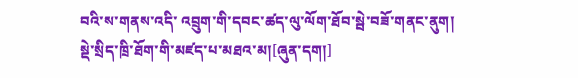བའི་ས་གནས་འདི་ འབྲུག་གི་དབང་ཚད་ལུ་ལོག་ཐོབ་སྦེ་བཟོ་གནང་ནུག།
སྡེ་སྲིད་ཁྲི་ཐོག་གི་མཛད་པ་མཐའ་མ།[ཞུན་དག།]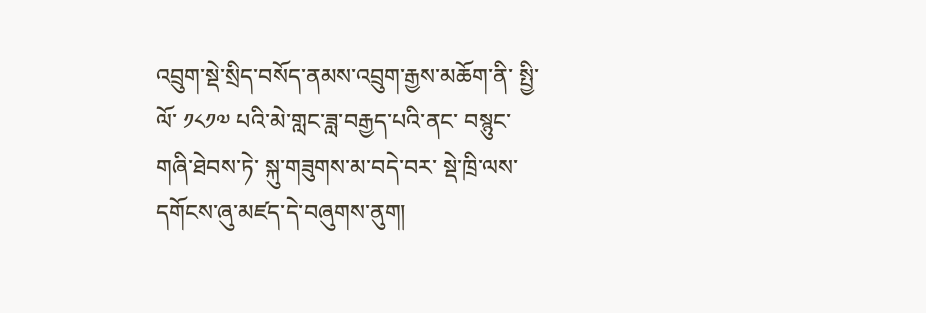འབྲུག་སྡེ་སྲིད་བསོད་ནམས་འབྲུག་རྒྱས་མཆོག་ནི་ སྤྱི་ལོ་ ༡༨༡༧ པའི་མེ་གླང་ཟླ་བརྒྱད་པའི་ནང་ བསྙུང་གཞི་ཐེབས་ཏེ་ སྐུ་གཟུགས་མ་བདེ་བར་ སྡེ་ཁྲི་ལས་དགོངས་ཞུ་མཛད་དེ་བཞུགས་ནུག།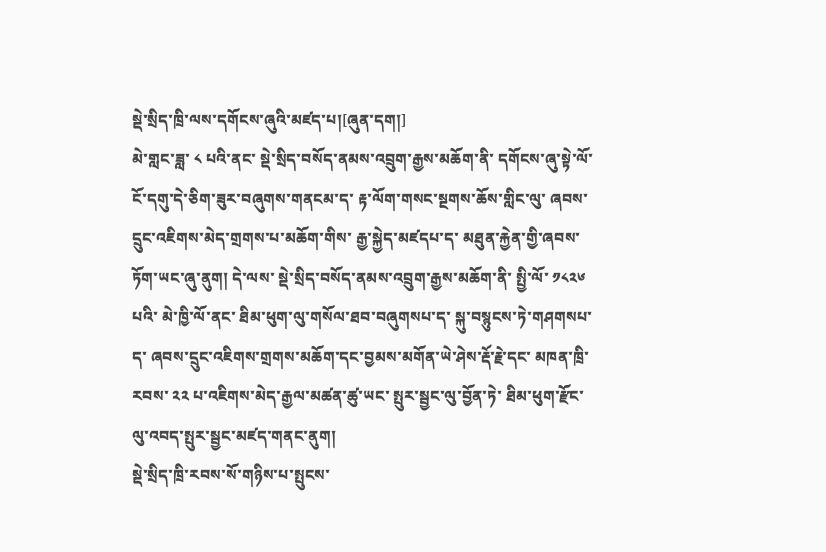སྡེ་སྲིད་ཁྲི་ལས་དགོངས་ཞུའི་མཛད་པ།[ཞུན་དག།]
མེ་གླང་ཟླ་ ༨ པའི་ནང་ སྡེ་སྲིད་བསོད་ནམས་འབྲུག་རྒྱས་མཆོག་ནི་ དགོངས་ཞུ་སྟེ་ལོ་ངོ་དགུ་དེ་ཅིག་ཟུར་བཞུགས་གནངམ་ད་ རྟ་ལོག་གསང་སྔགས་ཆོས་གླིང་ལུ་ ཞབས་དྲུང་འཇིགས་མེད་གྲགས་པ་མཆོག་གིས་ རྒྱ་སྐྱེད་མཛདཔ་ད་ མཐུན་རྐྱེན་གྱི་ཞབས་ཏོག་ཡང་ཞུ་ནུག། དེ་ལས་ སྡེ་སྲིད་བསོད་ནམས་འབྲུག་རྒྱས་མཆོག་ནི་ སྤྱི་ལོ་ ༡༨༢༦ པའི་ མེ་ཁྱི་ལོ་ནང་ ཐིམ་ཕུག་ལུ་གསོལ་ཐབ་བཞུགསཔ་ད་ སྐུ་བསྙུངས་ཏེ་གཤགསཔ་ད་ ཞབས་དྲུང་འཇིགས་གྲགས་མཆོག་དང་བྱམས་མགོན་ཡེ་ཤེས་རྡོ་རྗེ་དང་ མཁན་ཁྲི་རབས་ ༢༢ པ་འཇིགས་མེད་རྒྱལ་མཚན་ཚུ་ཡང་ སྤུར་སྦྱང་ལུ་བྱོན་ཏེ་ ཐིམ་ཕུག་རྫོང་ལུ་འབད་སྤུར་སྦྱང་མཛད་གནང་ནུག།
སྡེ་སྲིད་ཁྲི་རབས་སོ་གཉིས་པ་སྤུངས་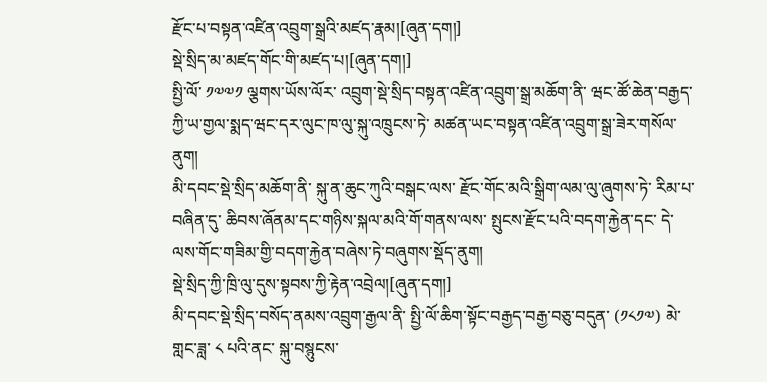རྫོང་པ་བསྟན་འཛིན་འབྲུག་སྒྲའི་མཛད་རྣམ།[ཞུན་དག།]
སྡེ་སྲིད་མ་མཛད་གོང་གི་མཛད་པ།[ཞུན་དག།]
སྤྱི་ལོ་ ༡༧༧༡ ལྕགས་ཡོས་ལོར་ འབྲུག་སྡེ་སྲིད་བསྟན་འཛིན་འབྲུག་སྒྲ་མཆོག་ནི་ ཝང་ཚོ་ཆེན་བརྒྱད་ཀྱི་ཡ་གྱལ་སྨད་ཝང་དར་ལུང་ཁ་ལུ་སྐུ་འཁྲུངས་ཏེ་ མཚན་ཡང་བསྟན་འཛིན་འབྲུག་སྒྲ་ཟེར་གསོལ་ནུག།
མི་དབང་སྡེ་སྲིད་མཆོག་ནི་ སྐུ་ན་ཆུང་ཀུའི་བསྒང་ལས་ རྫོང་གོང་མའི་སྒྲིག་ལམ་ལུ་ཞུགས་ཏེ་ རིམ་པ་བཞིན་དུ་ ཆིབས་ཞོནམ་དང་གཉིས་སྐལ་མའི་གོ་གནས་ལས་ སྤུངས་རྫོང་པའི་བདག་རྐྱེན་དང་ དེ་ལས་གོང་གཟིམ་གྱི་བདག་རྐྱེན་བཞེས་ཏེ་བཞུགས་སྡོད་ནུག།
སྡེ་སྲིད་ཀྱི་ཁྲི་ལུ་དུས་སྟབས་ཀྱི་རྟེན་འབྲེལ།[ཞུན་དག།]
མི་དབང་སྡེ་སྲིད་བསོད་ནམས་འབྲུག་རྒྱལ་ནི་ སྤྱི་ལོ་ཆིག་སྟོང་བརྒྱད་བརྒྱ་བཅུ་བདུན་ (༡༨༡༧) མེ་གླང་ཟླ་ ༨ པའི་ནང་ སྐུ་བསྙུངས་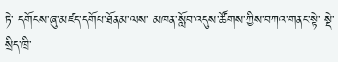ཏེ་ དགོངས་ཞུ་མཛད་དགོཔ་ཐོནམ་ལས་ མཁན་སློབ་འདུས་ཚོགས་ཀྱིས་བཀའ་གནང་སྟེ་ སྡེ་སྲིད་ཁྲི་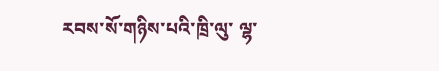རབས་སོ་གཉིས་པའི་ཁྲི་ལུ་ ལྷ་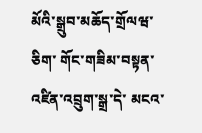མོའི་སྒྲུབ་མཆོད་གྲོལཝ་ཅིག་ གོང་གཟིམ་བསྟན་འཛིན་འབྲུག་སྒྲ་དེ་ མངའ་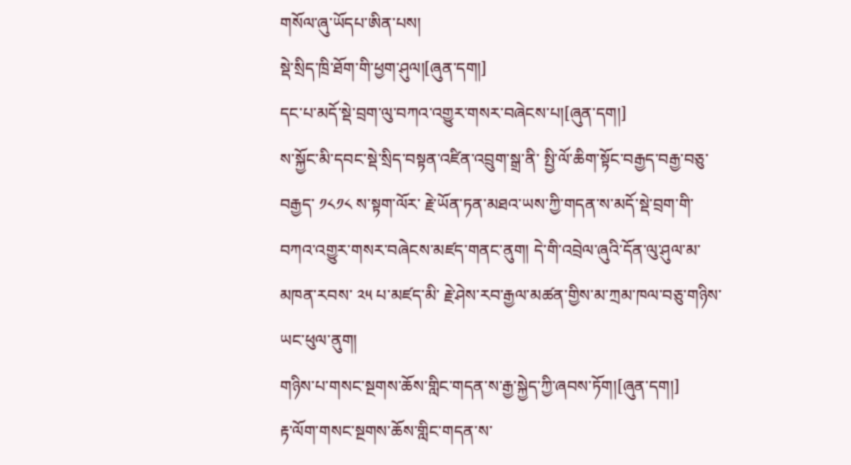གསོལ་ཞུ་ཡོདཔ་ཨིན་པས།
སྡེ་སྲིད་ཁྲི་ཐོག་གི་ཕྱག་ཤུལ།[ཞུན་དག།]
དང་པ་མདོ་སྡེ་བྲག་ལུ་བཀའ་འགྱུར་གསར་བཞེངས་པ།[ཞུན་དག།]
ས་སྐྱོང་མི་དབང་སྡེ་སྲིད་བསྟན་འཛིན་འབྲུག་སྒྲ་ནི་ སྤྱི་ལོ་ཆིག་སྟོང་བརྒྱད་བརྒྱ་བཅུ་བརྒྱད་ ༡༨༡༨ ས་སྟག་ལོར་ རྗེ་ཡོན་ཏན་མཐའ་ཡས་ཀྱི་གདན་ས་མདོ་སྡེ་བྲག་གི་བཀའ་འགྱུར་གསར་བཞེངས་མཛད་གནང་ནུག། དེ་གི་འབྲེལ་ཞུའི་དོན་ལུ་ཤུལ་མ་མཁན་རབས་ ༢༥ པ་མཛད་མི་ རྗེ་ཤེས་རབ་རྒྱལ་མཚན་གྱིས་མ་ཀྲམ་ཁལ་བཅུ་གཉིས་ཡང་ཕུལ་ནུག།
གཉིས་པ་གསང་སྔགས་ཆོས་གླིང་གདན་ས་རྒྱ་སྐྱེད་ཀྱི་ཞབས་ཏོག།[ཞུན་དག།]
རྟ་ལོག་གསང་སྔགས་ཆོས་གླིང་གདན་ས་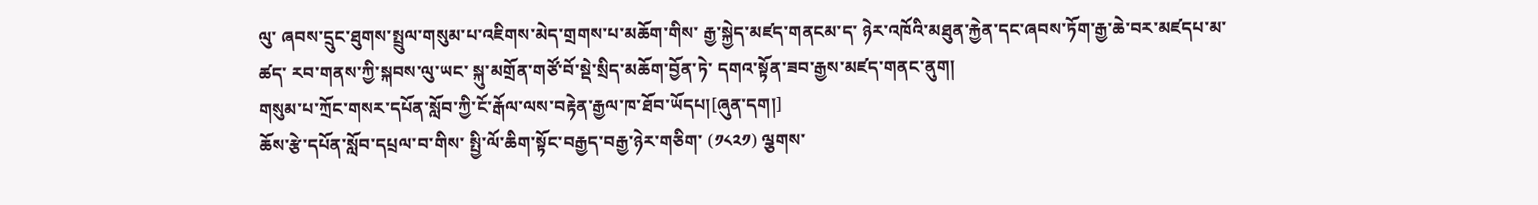ལུ་ ཞབས་དྲུང་ཐུགས་སྤྲུལ་གསུམ་པ་འཇིགས་མེད་གྲགས་པ་མཆོག་གིས་ རྒྱ་སྐྱེད་མཛད་གནངམ་ད་ ཉེར་འཁོའི་མཐུན་རྐྱེན་དང་ཞབས་ཏོག་རྒྱ་ཆེ་བར་མཛདཔ་མ་ཚད་ རབ་གནས་ཀྱི་སྐབས་ལུ་ཡང་ སྐུ་མགྲོན་གཙོ་བོ་སྡེ་སྲིད་མཆོག་བྱོན་ཏེ་ དགའ་སྟོན་ཟབ་རྒྱས་མཛད་གནང་ནུག།
གསུམ་པ་ཀྲོང་གསར་དཔོན་སློབ་ཀྱི་ངོ་རྒོལ་ལས་བརྟེན་རྒྱལ་ཁ་ཐོབ་ཡོདཔ།[ཞུན་དག།]
ཆོས་རྩེ་དཔོན་སློབ་དཔྲལ་བ་གིས་ སྤྱི་ལོ་ཆིག་སྟོང་བརྒྱད་བརྒྱ་ཉེར་གཅིག་ (༡༨༢༡) ལྕགས་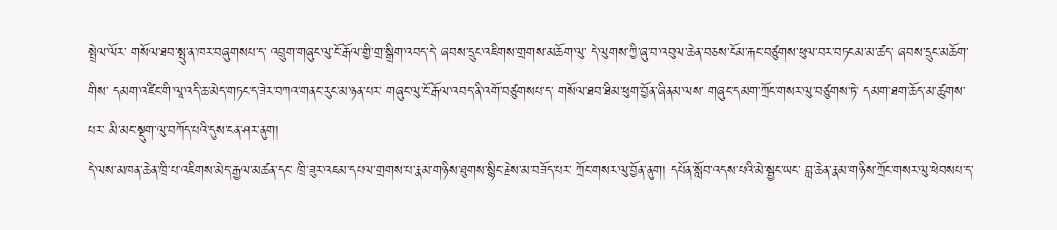སྤྲེལ་ལོར་ གསོལ་ཐབ་སྤུ་ན་ཁར་བཞུགསཔ་ད་ འབྲུག་གཞུང་ལུ་ངོ་རྒོལ་གྱི་གྲ་སྒྲིག་འབད་དེ་ ཞབས་དྲུང་འཇིགས་གྲགས་མཆོག་ལུ་ དེ་ལུགས་ཀྱི་ཞུ་བ་འབུལ་ཆེན་བཅས་ངོམ་རྐང་བཙུགས་ཕུལ་བར་བཏངམ་མ་ཚད་ ཞབས་དྲུང་མཆོག་གིས་ དམག་འཛིང་གི་ལཱ་འདི་ཆ་མེད་གཏང་ད་ཟེར་བཀའ་གནང་རུང་མ་ཉན་པར་ གཞུང་ལུ་ངོ་རྒོལ་འབད་ནི་འགོ་བཙུགསཔ་ད་ གསོལ་ཐབ་ཐིམ་ཕུག་བྱོན་ཞིནམ་ལས་ གཞུང་དམག་ཀྲོང་གསར་ལུ་བཙུགས་ཏེ་ དམག་ཐག་ཆོད་མ་ཚུགས་པར་ མི་མང་སྡུག་ལུ་བཀོད་པའི་དུས་ངན་ཤར་ནུག།
དེ་ལས་མཁན་ཆེན་ཁྲི་པ་འཇིགས་མེད་རྒྱལ་མཚན་དང་ ཁྲི་ཟུར་འཇམ་དཔལ་གྲགས་པ་རྣམ་གཉིས་ཐུགས་སྙིང་རྗེས་མ་བཟོད་པར་ ཀྲོང་གསར་ལུ་བྱོན་ནུག། དཔོན་སློབ་འདས་པའི་མེ་སྦྱང་ཡང་ བླ་ཆེན་རྣམ་གཉིས་ཀྲོང་གསར་ལུ་ཕེབསཔ་ད་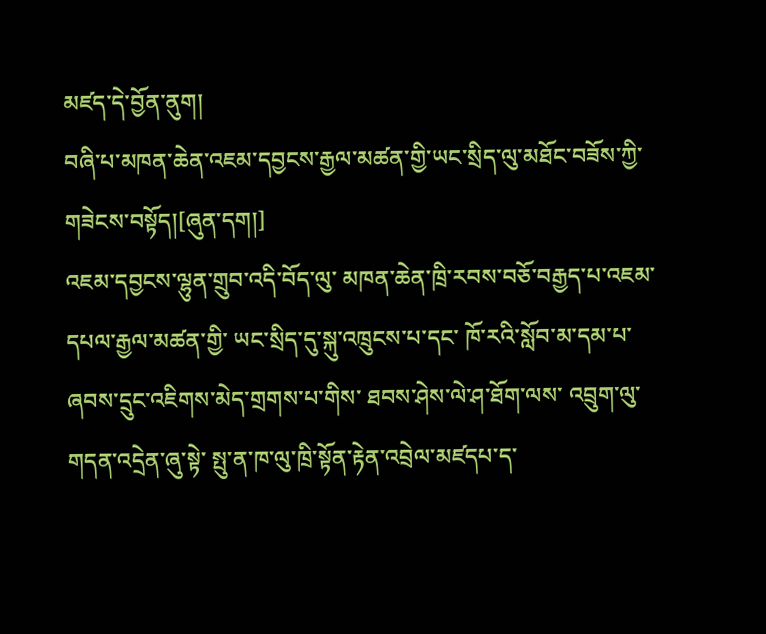མཛད་དེ་བྱོན་ནུག།
བཞི་པ་མཁན་ཆེན་འཇམ་དབྱངས་རྒྱལ་མཚན་གྱི་ཡང་སྲིད་ལུ་མཐོང་བཟོས་ཀྱི་གཟེངས་བསྟོད།[ཞུན་དག།]
འཇམ་དབྱངས་ལྷུན་གྲུབ་འདི་བོད་ལུ་ མཁན་ཆེན་ཁྲི་རབས་བཅོ་བརྒྱད་པ་འཇམ་དཔལ་རྒྱལ་མཚན་གྱི་ ཡང་སྲིད་དུ་སྐུ་འཁྲུངས་པ་དང་ ཁོ་རའི་སློབ་མ་དམ་པ་ ཞབས་དྲུང་འཇིགས་མེད་གྲགས་པ་གིས་ ཐབས་ཤེས་ལེ་ཤ་ཐོག་ལས་ འབྲུག་ལུ་གདན་འདྲེན་ཞུ་སྟེ་ སྤུ་ན་ཁ་ལུ་ཁྲི་སྟོན་རྟེན་འབྲེལ་མཛདཔ་ད་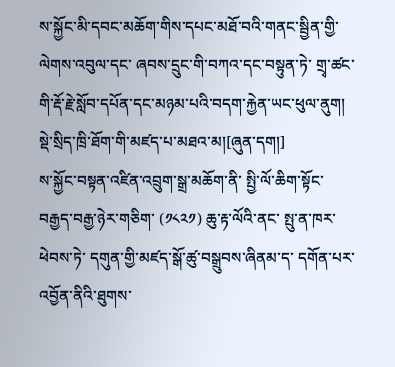ས་སྐྱོང་མི་དབང་མཆོག་གིས་དཔང་མཐོ་བའི་གནང་སྦྱིན་གྱི་ལེགས་འབུལ་དང་ ཞབས་དྲུང་གི་བཀའ་དང་བསྟུན་ཏེ་ གྲྭ་ཚང་གི་རྡོ་རྗེ་སློབ་དཔོན་དང་མཉམ་པའི་བདག་རྐྱེན་ཡང་ཕུལ་ནུག།
སྡེ་སྲིད་ཁྲི་ཐོག་གི་མཛད་པ་མཐའ་མ།[ཞུན་དག།]
ས་སྐྱོང་བསྟན་འཛིན་འབྲུག་སྒྲ་མཆོག་ནི་ སྤྱི་ལོ་ཆིག་སྟོང་བརྒྱད་བརྒྱ་ཉེར་གཅིག་ (༡༨༢༡) ཆུ་རྟ་ལོའི་ནང་ སྤུ་ན་ཁར་ཕེབས་ཏེ་ དགུན་གྱི་མཛད་སྒོ་ཚུ་བསྒྲུབས་ཞིནམ་ད་ དགོན་པར་འབྱོན་ནིའི་ཐུགས་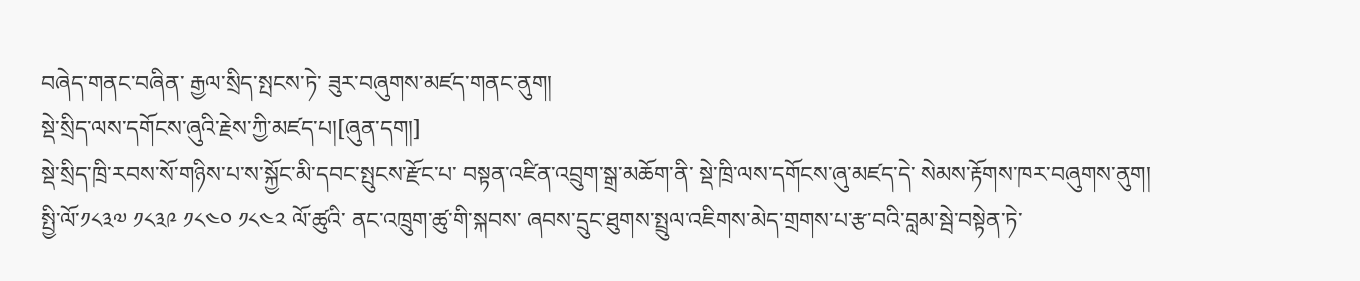བཞེད་གནང་བཞིན་ རྒྱལ་སྲིད་སྤངས་ཏེ་ ཟུར་བཞུགས་མཛད་གནང་ནུག།
སྡེ་སྲིད་ལས་དགོངས་ཞུའི་རྗེས་ཀྱི་མཛད་པ།[ཞུན་དག།]
སྡེ་སྲིད་ཁྲི་རབས་སོ་གཉིས་པ་ས་སྐྱོང་མི་དབང་སྤུངས་རྫོང་པ་ བསྟན་འཛིན་འབྲུག་སྒྲ་མཆོག་ནི་ སྡེ་ཁྲི་ལས་དགོངས་ཞུ་མཛད་དེ་ སེམས་རྟོགས་ཁར་བཞུགས་ནུག།
སྤྱི་ལོ་༡༨༣༧ ༡༨༣༩ ༡༨༤༠ ༡༨༤༢ ལོ་ཚུའི་ ནང་འཁྲུག་ཚུ་གི་སྐབས་ ཞབས་དྲུང་ཐུགས་སྤྲུལ་འཇིགས་མེད་གྲགས་པ་རྩ་བའི་བླམ་སྦེ་བསྟེན་ཏེ་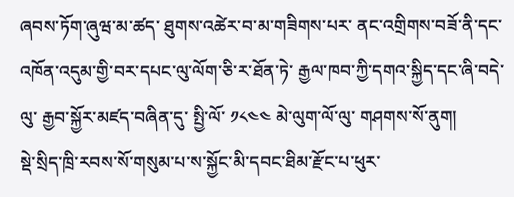ཞབས་ཏོག་ཞུཝ་མ་ཚད་ ཐུགས་འཚེར་བ་མ་གཟིགས་པར་ ནང་འགྲིགས་བཟོ་ནི་དང་འཁོན་འདུམ་གྱི་བར་དཔང་ལུ་ལོག་ཅི་ར་ཐོན་ཏེ་ རྒྱལ་ཁབ་ཀྱི་དགའ་སྐྱིད་དང་ཞི་བདེ་ལུ་ རྒྱབ་སྐྱོར་མཛད་བཞིན་དུ་ སྤྱི་ལོ་ ༡༨༤༤ མེ་ལུག་ལོ་ལུ་ གཤགས་སོ་ནུག།
སྡེ་སྲིད་ཁྲི་རབས་སོ་གསུམ་པ་ས་སྐྱོང་མི་དབང་ཐིམ་རྫོང་པ་ཕུར་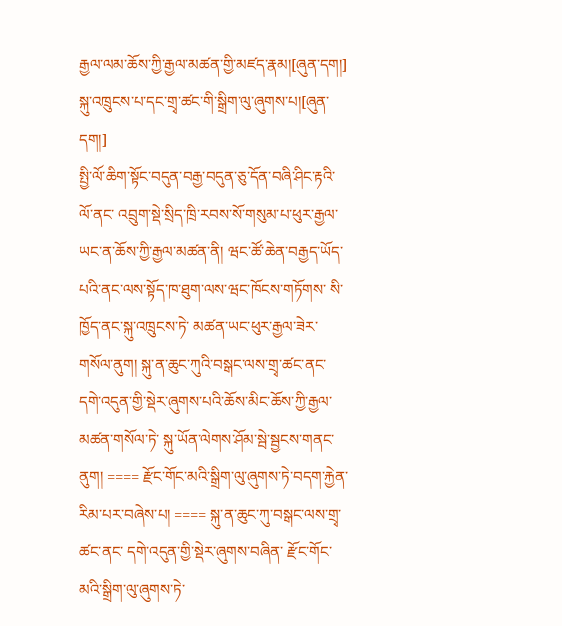རྒྱལ་ལམ་ཆོས་ཀྱི་རྒྱལ་མཚན་གྱི་མཛད་རྣམ།[ཞུན་དག།]
སྐུ་འཁྲུངས་པ་དང་གྲྭ་ཚང་གི་སྒྲིག་ལུ་ཞུགས་པ།[ཞུན་དག།]
སྤྱི་ལོ་ཆིག་སྟོང་བདུན་བརྒྱ་བདུན་ཅུ་དོན་བཞི་ཤིང་རྟའི་ལོ་ནང་ འབྲུག་སྡེ་སྲིད་ཁྲི་རབས་སོ་གསུམ་པ་ཕུར་རྒྱལ་ཡང་ན་ཆོས་ཀྱི་རྒྱལ་མཚན་ནི། ཝང་ཚོ་ཆེན་བརྒྱད་ཡོད་པའི་ནང་ལས་སྟོད་ཁ་ཐུག་ལས་ཝང་ཁོངས་གཏོགས་ སི་ཁྱོད་ནང་སྐུ་འཁྲུངས་ཏེ་ མཚན་ཡང་ཕུར་རྒྱལ་ཟེར་གསོལ་ནུག། སྐུ་ན་ཆུང་ཀུའི་བསྒང་ལས་གྲྭ་ཚང་ནང་ དགེ་འདུན་གྱི་སྡེར་ཞུགས་པའི་ཆོས་མིང་ཆོས་ཀྱི་རྒྱལ་མཚན་གསོལ་ཏེ་ སྐུ་ཡོན་ལེགས་ཤོམ་སྦེ་སྦྱངས་གནང་ནུག། ==== རྫོང་གོང་མའི་སྒྲིག་ལུ་ཞུགས་ཏེ་བདག་རྐྱེན་རིམ་པར་བཞེས་པ། ==== སྐུ་ན་ཆུང་ཀུ་བསྒང་ལས་གྲྭ་ཚང་ནང་ དགེ་འདུན་གྱི་སྡེར་ཞུགས་བཞིན་ རྫོང་གོང་མའི་སྒྲིག་ལུ་ཞུགས་ཏེ་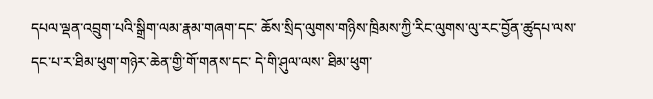དཔལ་ལྡན་འབྲུག་པའི་སྒྲིག་ལམ་རྣམ་གཞག་དང་ ཆོས་སྲིད་ལུགས་གཉིས་ཁྲིམས་ཀྱི་རིང་ལུགས་ལུ་རང་བྱོན་ཚུདཔ་ལས་ དང་པ་ར་ཐིམ་ཕུག་གཉེར་ཆེན་གྱི་གོ་གནས་དང་ དེ་གི་ཤུལ་ལས་ ཐིམ་ཕུག་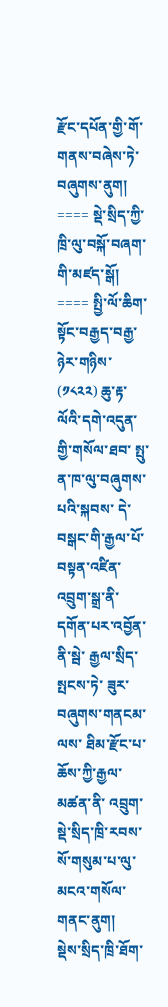རྫོང་དཔོན་གྱི་གོ་གནས་བཞེས་ཏེ་བཞུགས་ནུག། ==== སྡེ་སྲིད་ཀྱི་ཁྲི་ལུ་བསྐོ་བཞག་གི་མཛད་སྒོ། ==== སྤྱི་ལོ་ཆིག་སྟོང་བརྒྱད་བརྒྱ་ཉེར་གཉིས་ (༡༨༢༢) ཆུ་རྟ་ལོའི་དགེ་འདུན་གྱི་གསོལ་ཐབ་ སྤུ་ན་ཁ་ལུ་བཞུགས་པའི་སྐབས་ དེ་བསྒང་གི་རྒྱལ་པོ་བསྟན་འཛིན་འབྲུག་སྒྲ་ནི་ དགོན་པར་འབྱོན་ནི་སྦེ་ རྒྱལ་སྲིད་སྤངས་ཏེ་ ཟུར་བཞུགས་གནངམ་ལས་ ཐིམ་རྫོང་པ་ཆོས་ཀྱི་རྒྱལ་མཚན་ནི་ འབྲུག་སྡེ་སྲིད་ཁྲི་རབས་ སོ་གསུམ་པ་ལུ་མངའ་གསོལ་གནང་ནུག།
སྡེས་སྲིད་ཁྲི་ཐོག་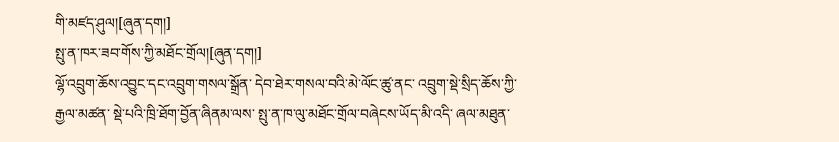གི་མཛད་ཤུལ།[ཞུན་དག།]
སྤུ་ན་ཁར་ཟབ་གོས་ཀྱི་མཐོང་གྲོལ།[ཞུན་དག།]
ལྷོ་འབྲུག་ཆོས་འབྱུང་དང་འབྲུག་གསལ་སྒྲོན་ དེབ་ཐེར་གསལ་བའི་མེ་ལོང་ཚུ་ནང་ འབྲུག་སྡེ་སྲིད་ཆོས་ཀྱི་རྒྱལ་མཚན་ སྡེ་པའི་ཁྲི་ཐོག་བྱོན་ཞིནམ་ལས་ སྤུ་ན་ཁ་ལུ་མཐོང་གྲོལ་བཞེངས་ཡོད་མི་འདི་ ཞལ་མཐུན་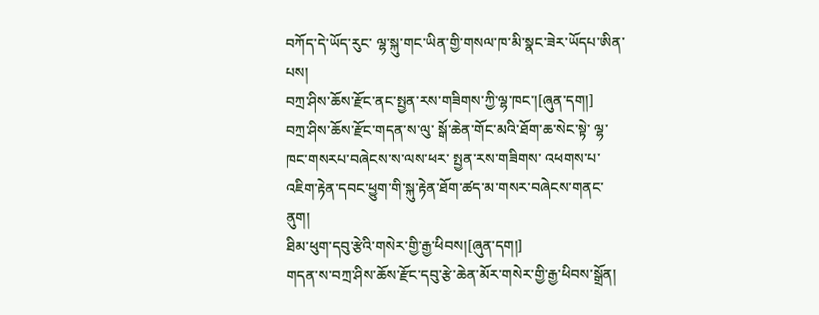བཀོད་དེ་ཡོད་རུང་ ལྷ་སྐུ་གང་ཡིན་གྱི་གསལ་ཁ་མི་སྣང་ཟེར་ཡོདཔ་ཨིན་པས།
བཀྲ་ཤིས་ཆོས་རྫོང་ནང་སྤྱན་རས་གཟིགས་ཀྱི་ལྷ་ཁང་།[ཞུན་དག།]
བཀྲ་ཤིས་ཆོས་རྫོང་གདན་ས་ལུ་ སྒོ་ཆེན་གོང་མའི་ཐོག་ཆ་སེང་སྟེ་ ལྷ་ཁང་གསརཔ་བཞེངས་ས་ལས་ཕར་ སྤྱན་རས་གཟིགས་ འཕགས་པ་འཇིག་རྟེན་དབང་ཕྱུག་གི་སྐུ་རྟེན་ཐོག་ཚད་མ་གསར་བཞེངས་གནང་ནུག།
ཐིམ་ཕུག་དབུ་རྩེའི་གསེར་གྱི་རྒྱ་ཕིབས།[ཞུན་དག།]
གདན་ས་བཀྲ་ཤིས་ཆོས་རྫོང་དབུ་རྩེ་ཆེན་མོར་གསེར་གྱི་རྒྱ་ཕིབས་སྒྲོན།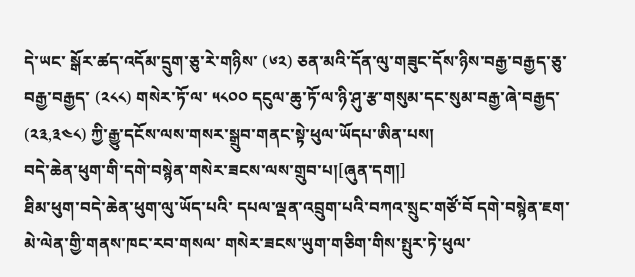དེ་ཡང་ སྒོར་ཚད་འདོམ་དྲུག་ཅུ་རེ་གཉིས་ (༦༢) ཅན་མའི་དོན་ལུ་གཟུང་དོས་ཉིས་བརྒྱ་བརྒྱད་ཅུ་བརྒྱ་བརྒྱད་ (༢༨༨) གསེར་ཏོ་ལ་ ༥༨༠༠ དངུལ་ཆུ་ཏོ་ལ་ཉི་ཤུ་རྩ་གསུམ་དང་སུམ་བརྒྱ་ཞེ་བརྒྱད་ (༢༣,༣༤༨) ཀྱི་རྒྱུ་དངོས་ལས་གསར་སྒྲུབ་གནང་སྟེ་ཕུལ་ཡོདཔ་ཨིན་པས།
བདེ་ཆེན་ཕུག་གི་དགེ་བསྙེན་གསེར་ཟངས་ལས་གྲུབ་པ།[ཞུན་དག།]
ཐིམ་ཕུག་བདེ་ཆེན་ཕུག་ལུ་ཡོད་པའི་ དཔལ་ལྡན་འབྲུག་པའི་བཀའ་སྲུང་གཙོ་བོ དགེ་བསྙེན་ཇག་མེ་ལེན་གྱི་གནས་ཁང་རབ་གསལ་ གསེར་ཟངས་ཡུག་གཅིག་གིས་སྤུར་ཏེ་ཕུལ་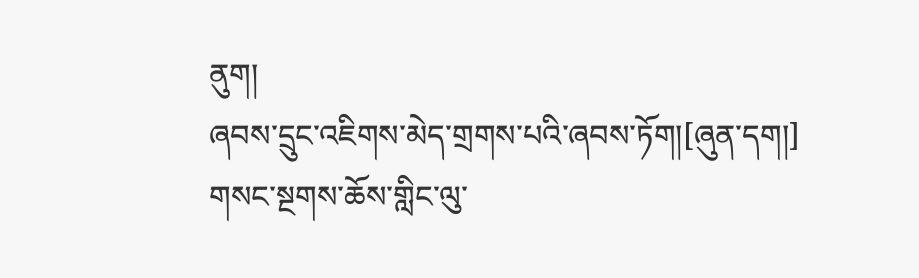ནུག།
ཞབས་དྲུང་འཇིགས་མེད་གྲགས་པའི་ཞབས་ཏོག།[ཞུན་དག།]
གསང་སྔགས་ཆོས་གླིང་ལུ་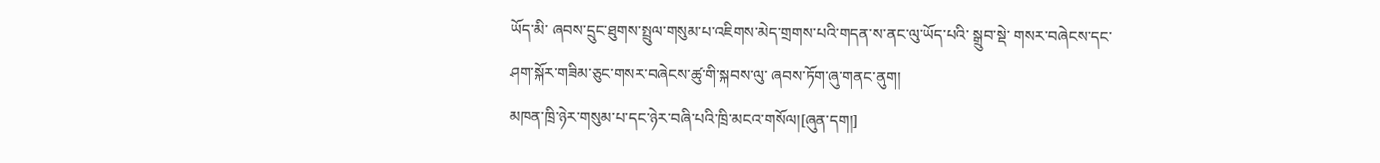ཡོད་མི་ ཞབས་དྲུང་ཐུགས་སྤྲུལ་གསུམ་པ་འཇིགས་མེད་གྲགས་པའི་གདན་ས་ནང་ལུ་ཡོད་པའི་ སྒྲུབ་སྡེ་ གསར་བཞེངས་དང་ ཤག་སྐོར་གཟིམ་ཅུང་གསར་བཞེངས་ཚུ་གི་སྐབས་ལུ་ ཞབས་ཏོག་ཞུ་གནང་ནུག།
མཁན་ཁྲི་ཉེར་གསུམ་པ་དང་ཉེར་བཞི་པའི་ཁྲི་མངའ་གསོལ།[ཞུན་དག།]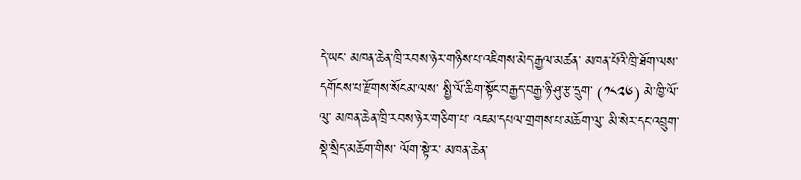དེ་ཡང་ མཁན་ཆེན་ཁྲི་རབས་ཉེར་གཉིས་པ་འཇིགས་མེད་རྒྱལ་མཚན་ མཁན་པོའི་ཁྲི་ཐོག་ལས་དགོངས་པ་རྫོགས་སོངམ་ལས་ སྤྱི་ལོ་ཆིག་སྟོང་བརྒྱད་བརྒྱ་ཉི་ཤུ་རྩ་དྲུག་ (༡༨༢༦) མེ་ཁྱི་ལོ་ལུ་ མཁན་ཆེན་ཁྲི་རབས་ཉེར་གཅིག་པ་ འཇམ་དཔལ་གྲགས་པ་མཆོག་ལུ་ མི་སེར་དང་འབྲུག་སྡེ་སྲིད་མཆོག་གིས་ ལོག་སྟེ་ར་ མཁན་ཆེན་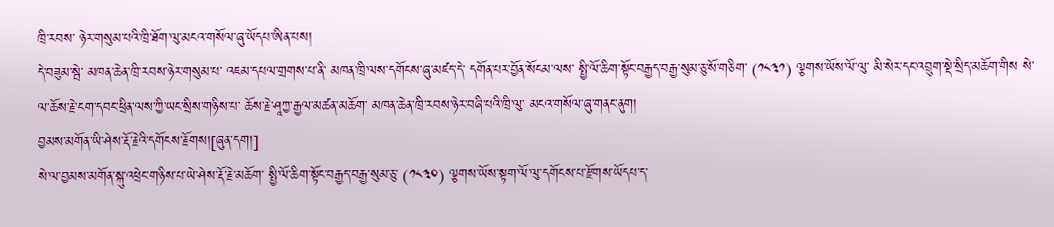ཁྲི་རབས་ ཉེར་གསུམ་པའི་ཁྲི་ཐོག་ལུ་མངའ་གསོལ་ཞུ་ཡོདཔ་ཨིན་པས།
དེ་བཟུམ་སྦེ་ མཁན་ཆེན་ཁྲི་རབས་ཉེར་གསུམ་པ་ འཇམ་དཔལ་གྲགས་པ་ནི་ མཁན་ཁྲི་ལས་དགོངས་ཞུ་མཛད་དེ་ དགོན་པར་བྱོན་སོངམ་ལས་ སྤྱི་ལོ་ཆིག་སྟོང་བརྒྱད་བརྒྱ་སུམ་ཅུ་སོ་གཅིག་ (༡༨༣༡) ལྕགས་ཡོས་ལོ་ལུ་ མི་སེར་དང་འབྲུག་སྡེ་སྲིད་མཆོག་གིས སེ་ལ་ཆོས་རྗེ་ངག་དབང་ཕྲིན་ལས་ཀྱི་ཡང་སྲིས་གཉིས་པ་ ཆོས་རྗེ་ཤཱཀྱ་རྒྱལ་མཚན་མཆོག་ མཁན་ཆེན་ཁྲི་རབས་ཉེར་བཞི་པའི་ཁྲི་ལུ་ མངའ་གསོལ་ཞུ་གནང་ནུག།
བྱམས་མགོན་ཡི་ཤེས་རྡོ་རྗེའི་དགོངས་རྗོགས།[ཞུན་དག།]
སེ་ལ་བྱམས་མགོན་སྐུ་འཕྲེང་གཉིས་པ་ཡེ་ཤེས་རྡོ་རྗེ་མཆོག་ སྤྱི་ལོ་ཆིག་སྟོང་བརྒྱད་བརྒྱ་སུམ་ཅུ་ (༡༨༣༠) ལྕགས་ཡོས་སྟག་ལོ་ལུ་དགོངས་པ་རྫོགས་ཡོདཔ་ད་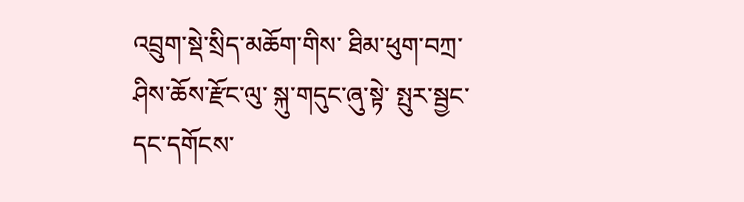འབྲུག་སྡེ་སྲིད་མཆོག་གིས་ ཐིམ་ཕུག་བཀྲ་ཤིས་ཆོས་རྫོང་ལུ་ སྐུ་གདུང་ཞུ་སྟེ་ སྤུར་སྦྱང་དང་དགོངས་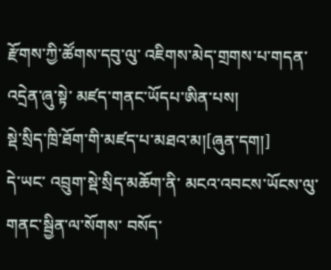རྫོགས་ཀྱི་ཚོགས་དབུ་ལུ་ འཇིགས་མེད་གྲགས་པ་གདན་འདྲེན་ཞུ་སྟེ་ མཛད་གནང་ཡོདཔ་ཨིན་པས།
སྡེ་སྲིད་ཁྲི་ཐོག་གི་མཛད་པ་མཐའ་མ།[ཞུན་དག།]
དེ་ཡང་ འབྲུག་སྡེ་སྲིད་མཆོག་ནི་ མངའ་འབངས་ཡོངས་ལུ་གནང་སྦྱིན་ལ་སོགས་ བསོད་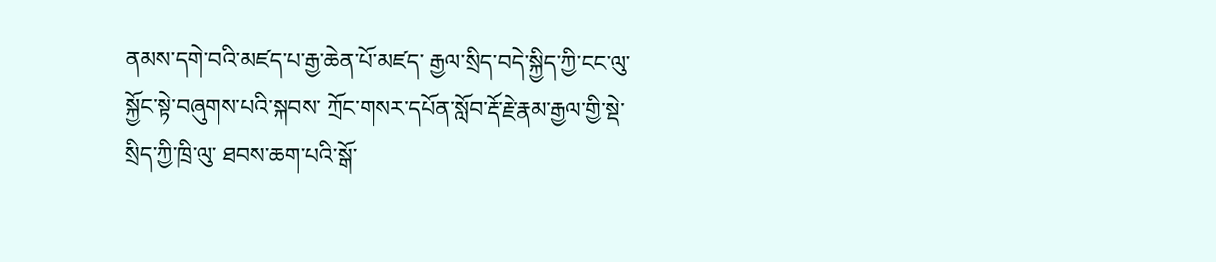ནམས་དགེ་བའི་མཛད་པ་རྒྱ་ཆེན་པོ་མཛད་ རྒྱལ་སྲིད་བདེ་སྐྱིད་ཀྱི་ངང་ལུ་སྐྱོང་སྟེ་བཞུགས་པའི་སྐབས་ ཀྲོང་གསར་དཔོན་སློབ་རྡོ་རྗེ་རྣམ་རྒྱལ་གྱི་སྡེ་སྲིད་ཀྱི་ཁྲི་ལུ་ ཐབས་ཆག་པའི་སྒོ་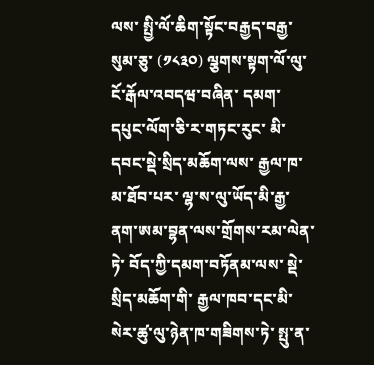ལས་ སྤྱི་ལོ་ཆིག་སྟོང་བརྒྱད་བརྒྱ་སུམ་ཅུ་ (༡༨༣༠) ལྕགས་སྟག་ལོ་ལུ་ ངོ་རྒོལ་འབདཝ་བཞིན་ དམག་དཔུང་ལོག་ཅི་ར་གཏང་རུང་ མི་དབང་སྡེ་སྲིད་མཆོག་ལས་ རྒྱལ་ཁ་མ་ཐོབ་པར་ ལྷ་ས་ལུ་ཡོད་མི་རྒྱ་ནག་ཨམ་བྷན་ལས་གྲོགས་རམ་ལེན་ཏེ་ བོད་ཀྱི་དམག་བཏོནམ་ལས་ སྡེ་སྲིད་མཆོག་གི་ རྒྱལ་ཁབ་དང་མི་སེར་ཚུ་ལུ་ཉེན་ཁ་གཟིགས་ཏེ་ སྤུ་ན་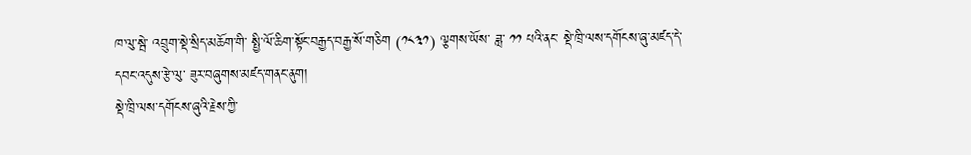ཁ་ལུ་སྦེ་ འབྲུག་སྡེ་སྲིད་མཆོག་གི་ སྤྱི་ལོ་ཆིག་སྟོང་བརྒྱད་བརྒྱ་སོ་གཅིག (༡༨༣༡) ལྕགས་ཡོས་ ཟླ་ ༡༡ པའི་ནང་ སྡེ་ཁྲི་ལས་དགོངས་ཞུ་མཛད་དེ་ དབང་འདུས་རྩེ་ལུ་ ཟུར་བཞུགས་མཛད་གནང་ནུག།
སྡེ་ཁྲི་ལས་དགོངས་ཞུའི་རྗེས་ཀྱི་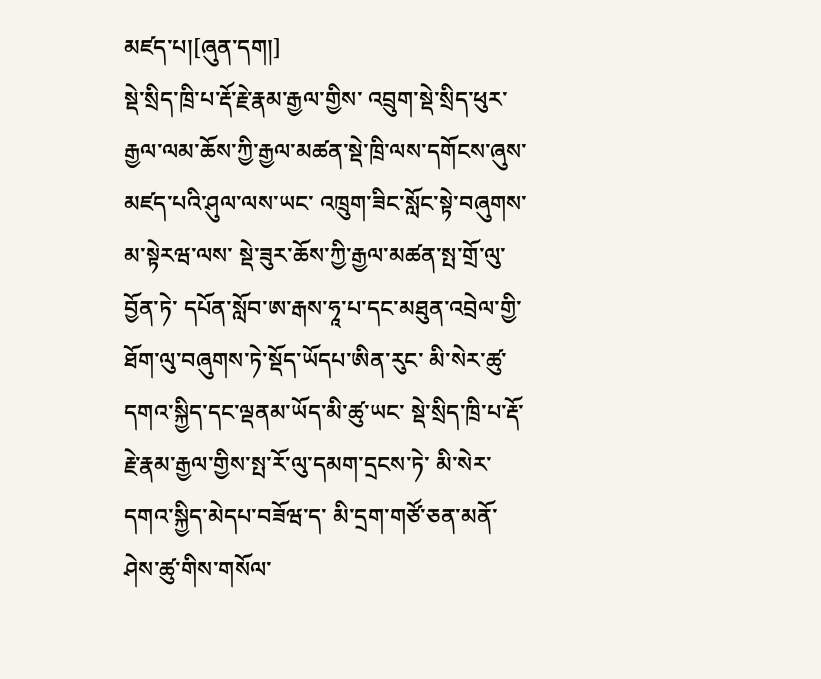མཛད་པ།[ཞུན་དག།]
སྡེ་སྲིད་ཁྲི་པ་རྡོ་རྗེ་རྣམ་རྒྱལ་གྱིས་ འབྲུག་སྡེ་སྲིད་ཕུར་རྒྱལ་ལམ་ཆོས་ཀྱི་རྒྱལ་མཚན་སྡེ་ཁྲི་ལས་དགོངས་ཞུས་མཛད་པའི་ཤུལ་ལས་ཡང་ འཁྲུག་ཟིང་སློང་སྟེ་བཞུགས་མ་སྟེརཝ་ལས་ སྡེ་ཟུར་ཆོས་ཀྱི་རྒྱལ་མཚན་སྤ་གྲོ་ལུ་བྱོན་ཏེ་ དཔོན་སློབ་ཨ་རྒས་ཧཱ་པ་དང་མཐུན་འབྲེལ་གྱི་ཐོག་ལུ་བཞུགས་ཏེ་སྡོད་ཡོདཔ་ཨིན་རུང་ མི་སེར་ཚུ་དགའ་སྐྱིད་དང་ལྡནམ་ཡོད་མི་ཚུ་ཡང་ སྡེ་སྲིད་ཁྲི་པ་རྡོ་རྗེ་རྣམ་རྒྱལ་གྱིས་སྤ་རོ་ལུ་དམག་དྲངས་ཏེ་ མི་སེར་དགའ་སྐྱིད་མེདཔ་བཟོཝ་ད་ མི་དྲག་གཙོ་ཅན་མནོ་ཤེས་ཚུ་གིས་གསོལ་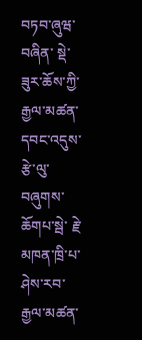བཏབ་ཞུཝ་བཞིན་ སྡེ་ཟུར་ཆོས་ཀྱི་རྒྱལ་མཚན་དབང་འདུས་རྩེ་ལུ་བཞུགས་ཆོགཔ་སྦེ་ རྗེ་མཁན་ཁྲི་པ་ཤེས་རབ་རྒྱལ་མཚན་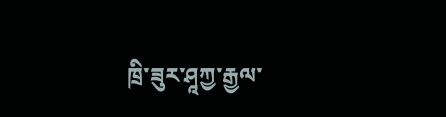ཁྲི་ཟུར་ཤཱཀྱ་རྒྱལ་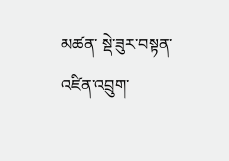མཚན་ སྡེ་ཟུར་བསྟན་འཛིན་འབྲུག་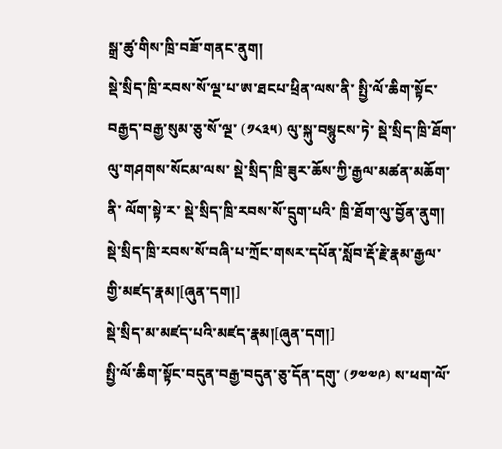སྒྲ་ཚུ་གིས་ཁྲི་བཟོ་གནང་ནུག།
སྡེ་སྲིད་ཁྲི་རབས་སོ་ལྔ་པ་ཨ་ཐངཔ་ཕྲིན་ལས་ནི་ སྤྱི་ལོ་ཆིག་སྟོང་བརྒྱད་བརྒྱ་སུམ་ཅུ་སོ་ལྔ་ (༡༨༣༥) ལུ་སྐུ་བསྙུངས་ཏེ་ སྡེ་སྲིད་ཁྲི་ཐོག་ལུ་གཤགས་སོངམ་ལས་ སྡེ་སྲིད་ཁྲི་ཟུར་ཆོས་ཀྱི་རྒྱལ་མཚན་མཆོག་ནི་ ལོག་སྟེ་ར་ སྡེ་སྲིད་ཁྲི་རབས་སོ་དྲུག་པའི་ ཁྲི་ཐོག་ལུ་བྱོན་ནུག།
སྡེ་སྲིད་ཁྲི་རབས་སོ་བཞི་པ་ཀྲོང་གསར་དཔོན་སློབ་རྡོ་རྗེ་རྣམ་རྒྱལ་གྱི་མཛད་རྣམ།[ཞུན་དག།]
སྡེ་སྲིད་མ་མཛད་པའི་མཛད་རྣམ།[ཞུན་དག།]
སྤྱི་ལོ་ཆིག་སྟོང་བདུན་བརྒྱ་བདུན་ཅུ་དོན་དགུ་ (༡༧༧༩) ས་ཕག་ལོ་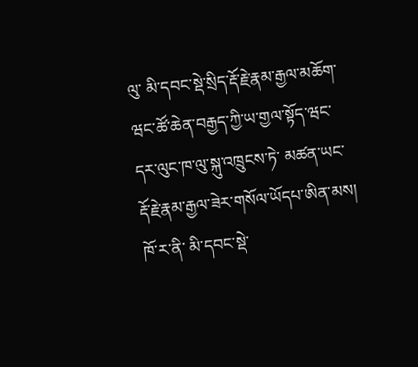ལུ་ མི་དབང་སྡེ་སྲིད་རྡོ་རྗེ་རྣམ་རྒྱལ་མཆོག་ ཝང་ཚོ་ཆེན་བརྒྱད་ཀྱི་ཡ་གྱལ་སྟོད་ཝང་དར་ལུང་ཁ་ལུ་སྐུ་འཁྲུངས་ཏེ་ མཚན་ཡང་རྡོ་རྗེ་རྣམ་རྒྱལ་ཟེར་གསོལ་ཡོདཔ་ཨིན་མས། ཁོ་ར་ནི་ མི་དབང་སྡེ་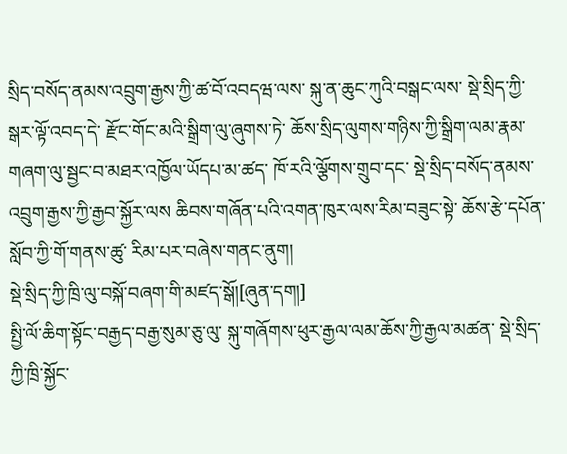སྲིད་བསོད་ནམས་འབྲུག་རྒྱས་ཀྱི་ཚ་བོ་འབདཝ་ལས་ སྐུ་ན་ཆུང་ཀུའི་བསྒང་ལས་ སྡེ་སྲིད་ཀྱི་སྒར་ལྟོ་འབད་དེ་ རྫོང་གོང་མའི་སྒྲིག་ལུ་ཞུགས་ཏེ་ ཆོས་སྲིད་ལུགས་གཉིས་ཀྱི་སྒྲིག་ལམ་རྣམ་གཞག་ལུ་སྦྱང་བ་མཐར་འཁྱོལ་ཡོདཔ་མ་ཚད་ ཁོ་རའི་ལྕོགས་གྲུབ་དང་ སྡེ་སྲིད་བསོད་ནམས་འབྲུག་རྒྱས་ཀྱི་རྒྱབ་སྐྱོར་ལས ཆིབས་གཞོན་པའི་འགན་ཁུར་ལས་རིམ་བཟུང་སྟེ་ ཆོས་རྩེ་དཔོན་སློབ་ཀྱི་གོ་གནས་ཚུ་ རིམ་པར་བཞེས་གནང་ནུག།
སྡེ་སྲིད་ཀྱི་ཁྲི་ལུ་བསྐོ་བཞག་གི་མཛད་སྒོ།[ཞུན་དག།]
སྤྱི་ལོ་ཆིག་སྟོང་བརྒྱད་བརྒྱ་སུམ་ཅུ་ལུ་ སྐུ་གཞོགས་ཕུར་རྒྱལ་ལམ་ཆོས་ཀྱི་རྒྱལ་མཚན་ སྡེ་སྲིད་ཀྱི་ཁྲི་སྐྱོང་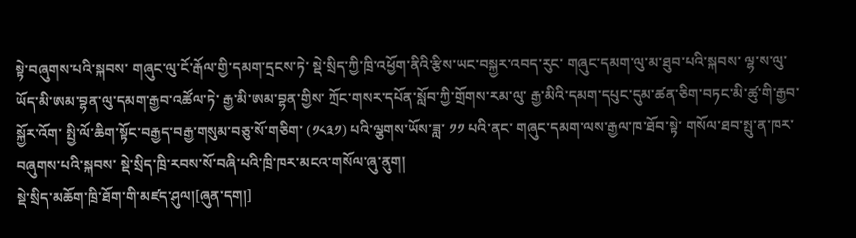སྟེ་བཞུགས་པའི་སྐབས་ གཞུང་ལུ་ངོ་རྒོལ་གྱི་དམག་དྲངས་ཏེ་ སྡེ་སྲིད་ཀྱི་ཁྲི་འཕྱོག་ནིའི་རྩིས་ཡང་བསྐྱར་འབད་རུང་ གཞུང་དམག་ལུ་མ་ཐུབ་པའི་སྐབས་ ལྷ་ས་ལུ་ཡོད་མི་ཨམ་བྷན་ལུ་དམག་རྒྱབ་འཚོལ་ཏེ་ རྒྱ་མི་ཨམ་བྷན་གྱིས་ ཀྲོང་གསར་དཔོན་སློབ་ཀྱི་གྲོགས་རམ་ལུ་ རྒྱ་མིའི་དམག་དཔུང་དུམ་ཚན་ཅིག་བཏང་མི་ཚུ་གི་རྒྱབ་སྐྱོར་འོག་ སྤྱི་ལོ་ཆིག་སྟོང་བརྒྱད་བརྒྱ་གསུམ་བཅུ་སོ་གཅིག་ (༡༨༣༡) པའི་ལྕགས་ཡོས་ཟླ་ ༡༡ པའི་ནང་ གཞུང་དམག་ལས་རྒྱལ་ཁ་ཐོབ་སྟེ་ གསོལ་ཐབ་སྤུ་ན་ཁར་བཞུགས་པའི་སྐབས་ སྡེ་སྲིད་ཁྲི་རབས་སོ་བཞི་པའི་ཁྲི་ཁར་མངའ་གསོལ་ཞུ་ནུག།
སྡེ་སྲིད་མཆོག་ཁྲི་ཐོག་གི་མཛད་ཤུལ།[ཞུན་དག།]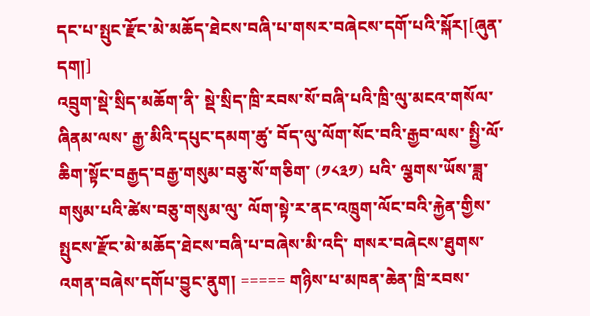དང་པ་སྤུང་རྫོང་མེ་མཆོད་ཐེངས་བཞི་པ་གསར་བཞེངས་དགོ་པའི་སྐོར།[ཞུན་དག།]
འབྲུག་སྡེ་སྲིད་མཆོག་ནི་ སྡེ་སྲིད་ཁྲི་རབས་སོ་བཞི་པའི་ཁྲི་ལུ་མངའ་གསོལ་ཞིནམ་ལས་ རྒྱ་མིའི་དཔུང་དམག་ཚུ་ བོད་ལུ་ལོག་སོང་བའི་རྒྱབ་ལས་ སྤྱི་ལོ་ཆིག་སྟོང་བརྒྱད་བརྒྱ་གསུམ་བཅུ་སོ་གཅིག་ (༡༨༣༡) པའི་ ལྕགས་ཡོས་ཟླ་གསུམ་པའི་ཚེས་བཅུ་གསུམ་ལུ་ ལོག་སྟེ་ར་ནང་འཁྲུག་ལོང་བའི་རྐྱེན་གྱིས་ སྤུངས་རྫོང་མེ་མཆོད་ཐེངས་བཞི་པ་བཞེས་མི་འདི་ གསར་བཞེངས་ཐུགས་འགན་བཞེས་དགོཔ་བྱུང་ནུག། ===== གཉིས་པ་མཁན་ཆེན་ཁྲི་རབས་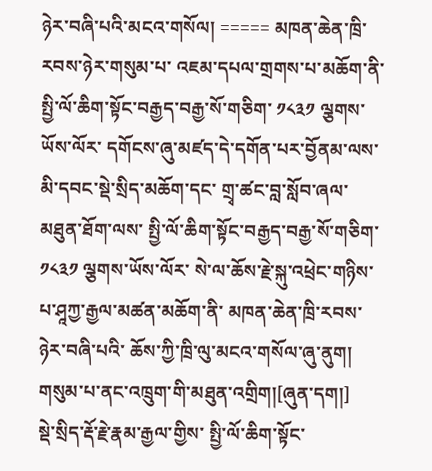ཉེར་བཞི་པའི་མངའ་གསོལ། ===== མཁན་ཆེན་ཁྲི་རབས་ཉེར་གསུམ་པ་ འཇམ་དཔལ་གྲགས་པ་མཆོག་ནི་ སྤྱི་ལོ་ཆིག་སྟོང་བརྒྱད་བརྒྱ་སོ་གཅིག་ ༡༨༣༡ ལྕགས་ཡོས་ལོར་ དགོངས་ཞུ་མཛད་དེ་དགོན་པར་བྱོནམ་ལས་ མི་དབང་སྡེ་སྲིད་མཆོག་དང་ གྲྭ་ཚང་བླ་སློབ་ཞལ་མཐུན་ཐོག་ལས་ སྤྱི་ལོ་ཆིག་སྟོང་བརྒྱད་བརྒྱ་སོ་གཅིག་ ༡༨༣༡ ལྕགས་ཡོས་ལོར་ སེ་ལ་ཆོས་རྗེ་སྐུ་འཕྲེང་གཉིས་པ་ཤཱཀྱ་རྒྱལ་མཚན་མཆོག་ནི་ མཁན་ཆེན་ཁྲི་རབས་ཉེར་བཞི་པའི་ ཆོས་ཀྱི་ཁྲི་ལུ་མངའ་གསོལ་ཞུ་ནུག།
གསུམ་པ་ནང་འཁྲུག་གི་མཐུན་འགྲིག།[ཞུན་དག།]
སྡེ་སྲིད་རྡོ་རྗེ་རྣམ་རྒྱལ་གྱིས་ སྤྱི་ལོ་ཆིག་སྟོང་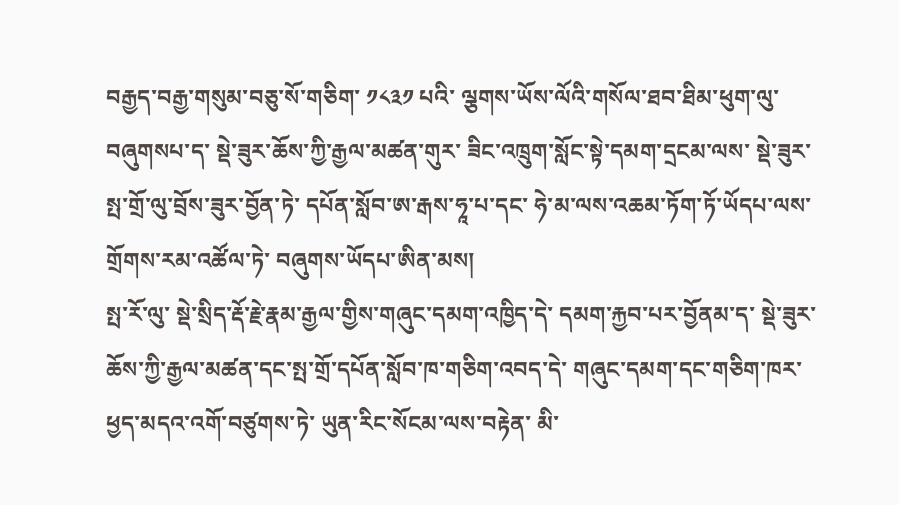བརྒྱད་བརྒྱ་གསུམ་བཅུ་སོ་གཅིག་ ༡༨༣༡ པའི་ ལྕགས་ཡོས་ལོའི་གསོལ་ཐབ་ཐིམ་ཕུག་ལུ་བཞུགསཔ་ད་ སྡེ་ཟུར་ཆོས་ཀྱི་རྒྱལ་མཚན་གུར་ ཟིང་འཁྲུག་སློང་སྟེ་དམག་དྲངམ་ལས་ སྡེ་ཟུར་སྤ་གྲོ་ལུ་བྲོས་ཟུར་བྱོན་ཏེ་ དཔོན་སློབ་ཨ་རྒས་ཧཱ་པ་དང་ ཧེ་མ་ལས་འཆམ་ཏོག་ཏོ་ཡོདཔ་ལས་ གྲོགས་རམ་འཚོལ་ཏེ་ བཞུགས་ཡོདཔ་ཨིན་མས།
སྤ་རོ་ལུ་ སྡེ་སྲིད་རྡོ་རྗེ་རྣམ་རྒྱལ་གྱིས་གཞུང་དམག་འཁྱིད་དེ་ དམག་རྐྱབ་པར་བྱོནམ་ད་ སྡེ་ཟུར་ཆོས་ཀྱི་རྒྱལ་མཚན་དང་སྤ་གྲོ་དཔོན་སློབ་ཁ་གཅིག་འབད་དེ་ གཞུང་དམག་དང་གཅིག་ཁར་ཕྱད་མདའ་འགོ་བཙུགས་ཏེ་ ཡུན་རིང་སོངམ་ལས་བརྟེན་ མི་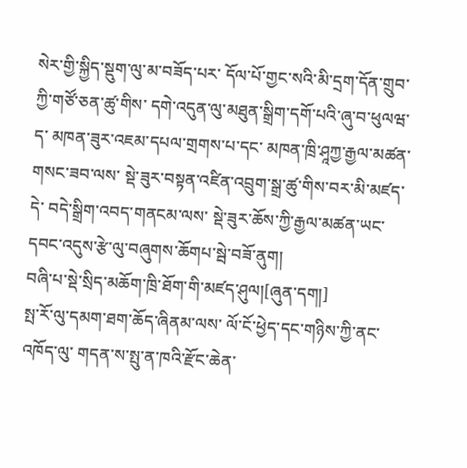སེར་གྱི་སྐྱིད་སྡུག་ལུ་མ་བཟོད་པར་ དོལ་པོ་གྱང་སའི་མི་དྲག་དོན་གྲུབ་ཀྱི་གཙོ་ཅན་ཚུ་གིས་ དགེ་འདུན་ལུ་མཐུན་སྒྲིག་དགོ་པའི་ཞུ་བ་ཕུལཝ་ད་ མཁན་ཟུར་འཇམ་དཔལ་གྲགས་པ་དང་ མཁན་ཁྲི་ཤཱཀྱ་རྒྱལ་མཚན་གསང་ཟབ་ལས་ སྡེ་ཟུར་བསྟན་འཛིན་འབྲུག་སྒྲ་ཚུ་གིས་བར་མི་མཛད་དེ་ བདེ་སྒྲིག་འབད་གནངམ་ལས་ སྡེ་ཟུར་ཆོས་ཀྱི་རྒྱལ་མཚན་ཡང་ དབང་འདུས་རྩེ་ལུ་བཞུགས་ཆོགཔ་སྦེ་བཟོ་ནུག།
བཞི་པ་སྡེ་སྲིད་མཆོག་ཁྲི་ཐོག་གི་མཛད་ཤུལ།[ཞུན་དག།]
སྤ་རོ་ལུ་དམག་ཐག་ཆོད་ཞིནམ་ལས་ ལོ་ངོ་ཕྱེད་དང་གཉིས་ཀྱི་ནང་འཁོད་ལུ་ གདན་ས་སྤུ་ན་ཁའི་རྫོང་ཆེན་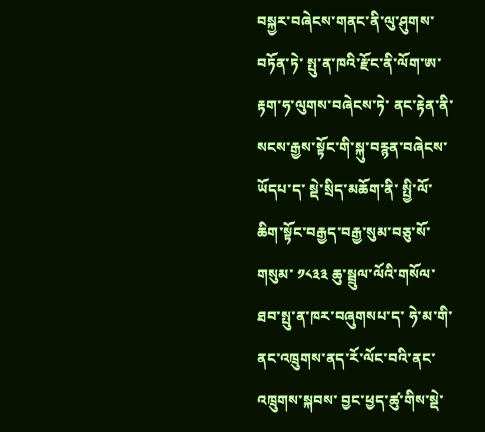བསྐྱར་བཞེངས་གནང་ནི་ལུ་ཤུགས་བཏོན་ཏེ་ སྤུ་ན་ཁའི་རྫོང་ནི་ལོག་ཨ་རྟག་ཧ་ལུགས་བཞེངས་ཏེ་ ནང་རྟེན་ནི་སངས་རྒྱས་སྟོང་གི་སྐུ་བརྙན་བཞེངས་ཡོདཔ་ད་ སྡེ་སྲིད་མཆོག་ནི་ སྤྱི་ལོ་ཆིག་སྟོང་བརྒྱད་བརྒྱ་སུམ་བཅུ་སོ་གསུམ་ ༡༨༣༣ ཆུ་སྦྲུལ་ལོའི་གསོལ་ཐབ་སྤུ་ན་ཁར་བཞུགསཔ་ད་ ཧེ་མ་གི་ནང་འཁྲུགས་ནད་རོ་ལོང་བའི་ནང་འཁྲུགས་སྐབས་ བྱང་ཕྱད་ཚུ་གིས་སྡེ་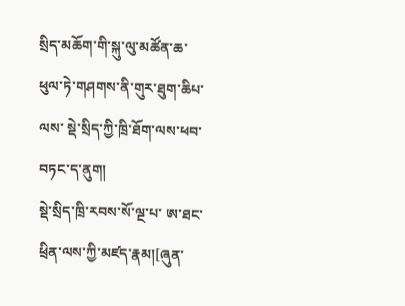སྲིད་མཆོག་གི་སྐུ་ལུ་མཚོན་ཆ་ཕུལ་ཏེ་གཤགས་ནི་གུར་ཐུག་ཆིཔ་ལས་ སྡེ་སྲིད་ཀྱི་ཁྲི་ཐོག་ལས་ཕབ་བཏང་ད་ནུག།
སྡེ་སྲིད་ཁྲི་རབས་སོ་ལྔ་པ་ ཨ་ཐང་ཕྲིན་ལས་ཀྱི་མཛད་རྣམ།[ཞུན་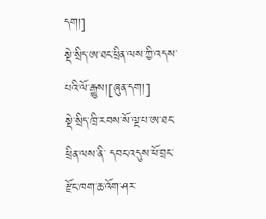དག།]
སྡེ་སྲིད་ཨ་ཐང་ཕྲིན་ལས་ཀྱི་འདས་པའི་ལོ་རྒྱུས།[ཞུན་དག།]
སྡེ་སྲིད་ཁྲི་རབས་སོ་ལྔ་པ་ཨ་ཐང་ཕྲིན་ལས་ནི་ དབང་འདུས་ཕོ་བྲང་རྫོང་ཁག་ཆ་འོག་ཤར་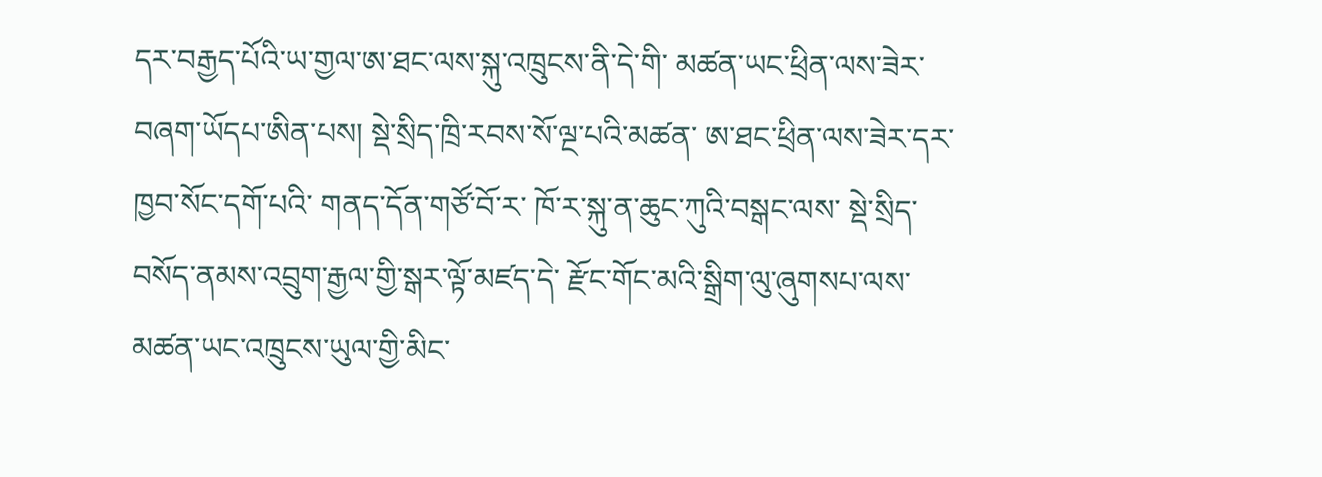དར་བརྒྱད་པོའི་ཡ་གྱལ་ཨ་ཐང་ལས་སྐུ་འཁྲུངས་ནི་དེ་གི་ མཚན་ཡང་ཕྲིན་ལས་ཟེར་བཞག་ཡོདཔ་ཨིན་པས། སྡེ་སྲིད་ཁྲི་རབས་སོ་ལྔ་པའི་མཚན་ ཨ་ཐང་ཕྲིན་ལས་ཟེར་དར་ཁྱབ་སོང་དགོ་པའི་ གནད་དོན་གཙོ་བོ་ར་ ཁོ་ར་སྐུ་ན་ཆུང་ཀུའི་བསྒང་ལས་ སྡེ་སྲིད་བསོད་ནམས་འབྲུག་རྒྱལ་གྱི་སྒར་ལྟོ་མཛད་དེ་ རྫོང་གོང་མའི་སྒྲིག་ལུ་ཞུགསཔ་ལས་ མཚན་ཡང་འཁྲུངས་ཡུལ་གྱི་མིང་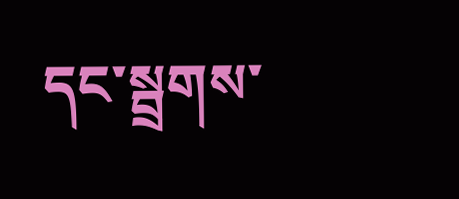དང་སྦྲགས་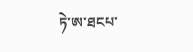ཏེ་ཨ་ཐངཔ་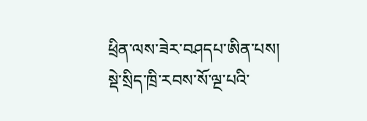ཕྲིན་ལས་ཟེར་བཤདཔ་ཨིན་པས།
སྡེ་སྲིད་ཁྲི་རབས་སོ་ལྔ་པའི་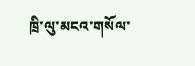ཁྲི་ལུ་མངའ་གསོལ་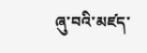ཞུ་བའི་མཛད་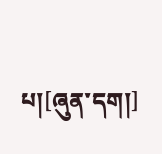པ།[ཞུན་དག།]